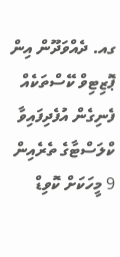ގއ. ދެއްވަދޫން އިން ޕޮޒިޓިވް ކޭސްތަކެއް ފެނިގެން އުފެދިފައިވާ ކްލަސްޓާގެ ތެރެއިން 9 މީހަކަށް ކޮވިޑް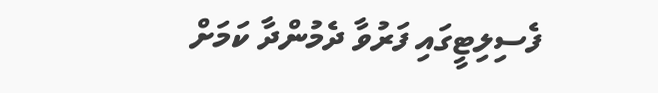ފެސިލިޓީގައި ފަރުވާ ދެމުންދާ ކަމަށް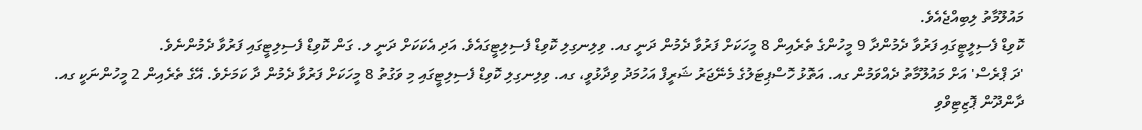މައުލޫމާތު ލިބިއްޖެއެވެ.
ކޮވިޑް ފެސިލީޓީގައި ފަރުވާ ދެމުންދާ 9 މީހުންގެ ތެރެއިން 8 މީހަކަށް ފަރުވާ ދެމުން ދަނީ ގއ. ވިލިނގިލި ކޮވިޑް ފެސިލިޓީގައެވެ. އަދި އެކަކަށް ދަނީ ލ. ގަން ކޮވިޑް ފެސިލިޓީގައި ފަރުވާ ދެމުންނެވެ.
'ދަ ޕްރެސް' އަށް މައުލޫމާތު ދެއްވަމުން ގއ. އަތޮޅު ހޮސްޕިޓަލުގެ މެނޭޖަރު ޝަރީފް އަހުމަދު ވިދާޅުވީ، ގއ. ވިލިނގިލި ކޮވިޑް ފެސިލިޓީގައި މި ވަގުތު 8 މީހަކަށް ފަރުވާ ދެމުން ދާ ކަމަށެވެ. އޭގެ ތެރެއިން 2 މީހުންނަކީ ގއ. ދާންދޫން ޕޮޒިޓިވްވި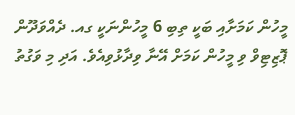މީހުން ކަމަށާއި ބަކީ ތިބި 6 މީހުންނަކީ ގއ. ދެއްވަދޫން ޕޮޒިޓިވް ވި މީހުން ކަމަށް އޭނާ ވިދާޅުވިއެވެ. އަދި މި ވަގުތު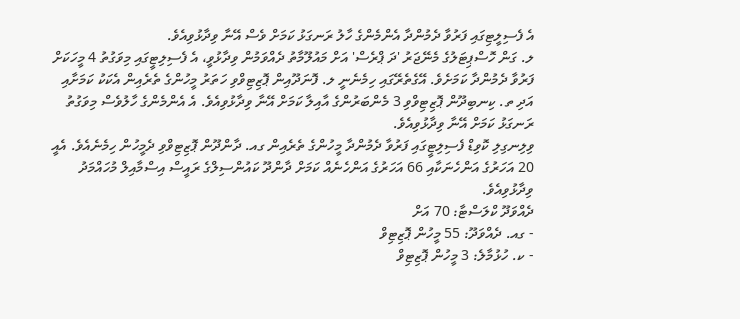އެ ފެސިލީޓިގައި ފަރުވާ ދެމުންދާ އެންމެންގެ ހާލު ރަނގަޅު ކަމަށް ވެސް އޭނާ ވިދާޅުވިއެވެ.
ލ. ގަން ހޮސްޕިޓަލުގެ މެނޭޖަރު 'ދަ ޕްރެސް' އަށް މައުލޫމާތު ދެއްވަމުން ވިދާޅުވީ، އެ ފެސިލިޓީގައި މިވަގުތު 4 މީހަކަށް ފަރުވާ ދެމުންދާ ކަމަށެވެ. އޭގެތެރޭގައި ހިމެނެނީ ލ. ފޮނަދޫއިން ޕޮޒިޓިވްވި ހަތަރު މީހުންގެ ތެރެއިން އެކަކު ކަމަށާއި އަދި ތ. ކިނބިދޫން ޕޮޒިޓިވްވި 3 މެންބަރުންގެ އާއިލާ ކަމަށް އޭނާ ވިދާޅުވިއެވެ. އެ އެންމެންގެ ހާލުވެސް މިވަގުތު ރަނގަޅު ކަމަށް އޭނާ ވިދާޅުވިއެވެ.
ވިލިނގިލި ކޮވިޑް ފެސިލިޓީގައި ފަރުވާ ދެމުންދާ މީހުންގެ ތެރެއިން ގއ. ދާންދޫން ޕޮޒިޓިވްވި ދެމީހުން ހިމެނެއެވެ. އެއީ 20 އަހަރުގެ އަންހެނަކާއި 66 އަހަރުގެ އަންހެނެއް ކަމަށް ދާންދޫ ކައުންސިލްގެ ރައީސް އިސްމާއިލް މުހައްމަދު ވިދާޅުވިއެވެ.
ދެއްވަދޫ ކްލަސްޓާ: 70 އަށް
- ގއ. ދެއްވަދޫ: 55 މީހުން ޕޮޒިޓިވް
- ކ. ހުޅުމާލެ: 3 މީހުން ޕޮޒިޓިވް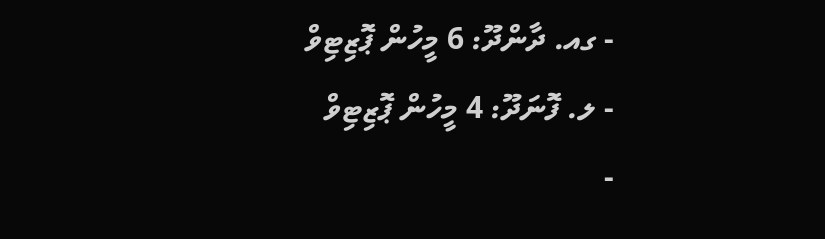- ގއ. ދާންދޫ: 6 މީހުން ޕޮޒިޓިވް
- ލ. ފޮނަދޫ: 4 މީހުން ޕޮޒިޓިވް
-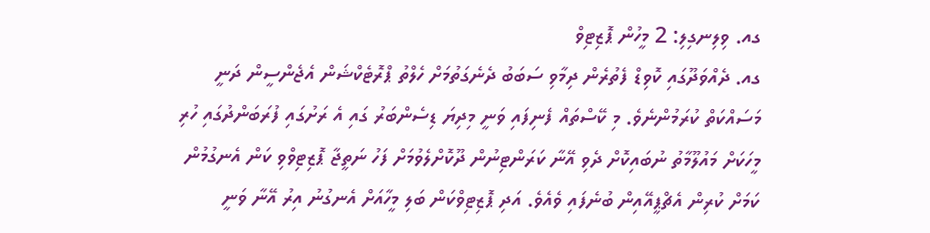ގއ. ވިލިނގިލި: 2 މީހުން ޕޮޒިޓިވް
ގއ. ދެއްވަދޫގައި ކޮވިޑް ފެތުރެން ދިމާވި ސަބަބު ދެނެގަތުމަށް ހެލްތު ޕްރޮޓެކްޝަން އެޖެންސީން ދަނީ މަސައްކަތް ކުރަމުންނެވެ. މި ކޭސްތައް ފެނިފައި ވަނީ މިދިޔަ ޑިސެންބަރު ގައި އެ ރަށުގައި ފުރަބަންދުގައި ހުރި މީހަކަށް މައުލޫމާތު ނުބައިކޮށް ދެވި އޭނާ ކަރަންޓިނުން ދޫކޮށްލެވުމަށް ފަހު ނަތީޖާ ޕޮޒިޓިވްވި ކަން އެނގުމުން ކަމަށް ކުރިން އެޗްޕީއޭއިން ބުނެފައި ވެއެވެ. އަދި ޕޮޒިޓިވްކަން ބަލި މީހާއަށް އެނގުނު އިރު އޭނާ ވަނީ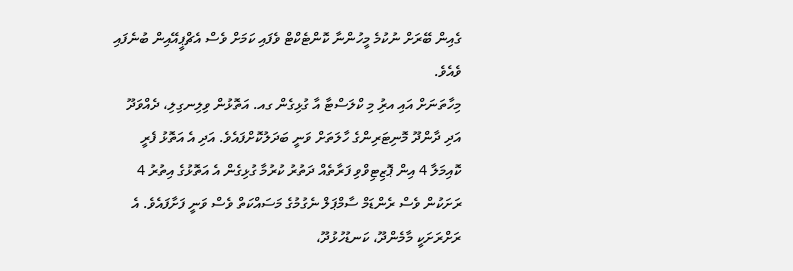ގެއިން ބޭރަށް ނުކުމެ މީހުންނާ ކޮންޓެކްޓް ވެފައި ކަމަށް ވެސް އެޗްޕީއޭއިން ބުނެފައި ވެއެވެ.
މިހާތަނަށް އައި އރިު މި ކްލަސްޓާ އާ ގުޅިގެން ގއ. އަތޮޅުން ވިލިނގިލި، ދެއްވަދޫ އަދި ދާންދޫ މޮނިޓަރިންގެ ހާލަތަށް ވަނީ ބަދަލުކޮށްފައެވެ. އަދި އެ އަތޮޅު ފެރީ ކޮއިމަލާ 4 އިން ޕޮޒިޓިވްވި ފަރާތެއް ދަތުރު ކުރުމާ ގުޅިގެން އެ އަތޮޅުގެ އިތުރު 4 ރަށަކުން ވެސް ރެންޑަމް ސާމްޕަލް ނެގުމުގެ މަސައްކަތް ވެސް ވަނީ ފަށާފައެވެ. އެ ރަށްރަށަކީ މާމެންދޫ، ކަނޑުހުޅުދޫ،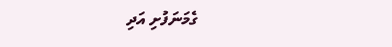ގެމަނަފުށި އަދި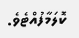ކޮލަމާފުއްޓެވެ.